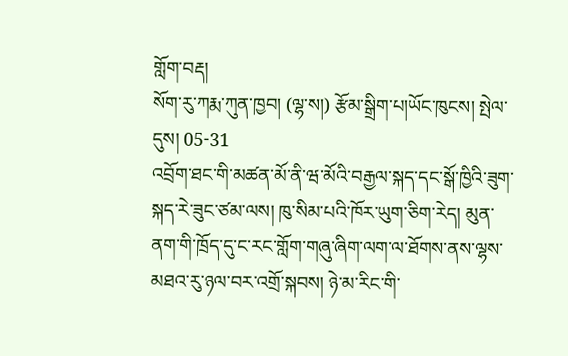གློག་བརྡ།
སོག་རུ་ཀརྨ་ཀུན་ཁྱབ། (ལྷ་ས།) རྩོམ་སྒྲིག་པ།ཡོང་ཁུངས། སྤེལ་དུས། 05-31
འབྲོག་ཐང་གི་མཚན་མོ་ནི་ཝ་མོའི་བརྒྱལ་སྐད་དང་སྒོ་ཁྱིའི་ཟུག་སྐད་རེ་ཟུང་ཙམ་ལས། ཁུ་སིམ་པའི་ཁོར་ཡུག་ཅིག་རེད། མུན་ནག་གི་ཁྲོད་དུ་ང་རང་གློག་གཞུ་ཞིག་ལག་ལ་ཐོགས་ནས་ལྷས་མཐའ་རུ་ཉལ་བར་འགྲོ་སྐབས། ཉེ་མ་རིང་གི་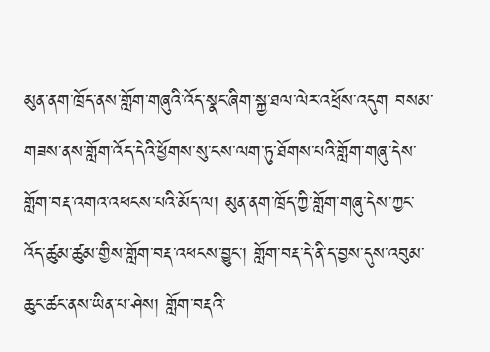མུན་ནག་ཁྲོད་ནས་གློག་གཞུའི་འོད་སྣང་ཞིག་སྐྱ་ཐལ་ལེར་འཕྲོས་འདུག བསམ་གཟས་ནས་གློག་འོད་དེའི་ཕྱོགས་སུ་ངས་ལག་ཏུ་ཐོགས་པའི་གློག་གཞུ་དེས་གློག་བརྡ་འགའ་འཕངས་པའི་མོད་ལ། མུན་ནག་ཁྲོད་ཀྱི་གློག་གཞུ་དེས་ཀྱང་འོད་ཚུམ་ཚུམ་གྱིས་གློག་བརྡ་འཕངས་བྱུང་། གློག་བརྡ་དེ་ནི་ད་བྱས་དུས་འབུམ་ཆུང་ཚང་ནས་ཡིན་པ་ཤེས། གློག་བརྡའི་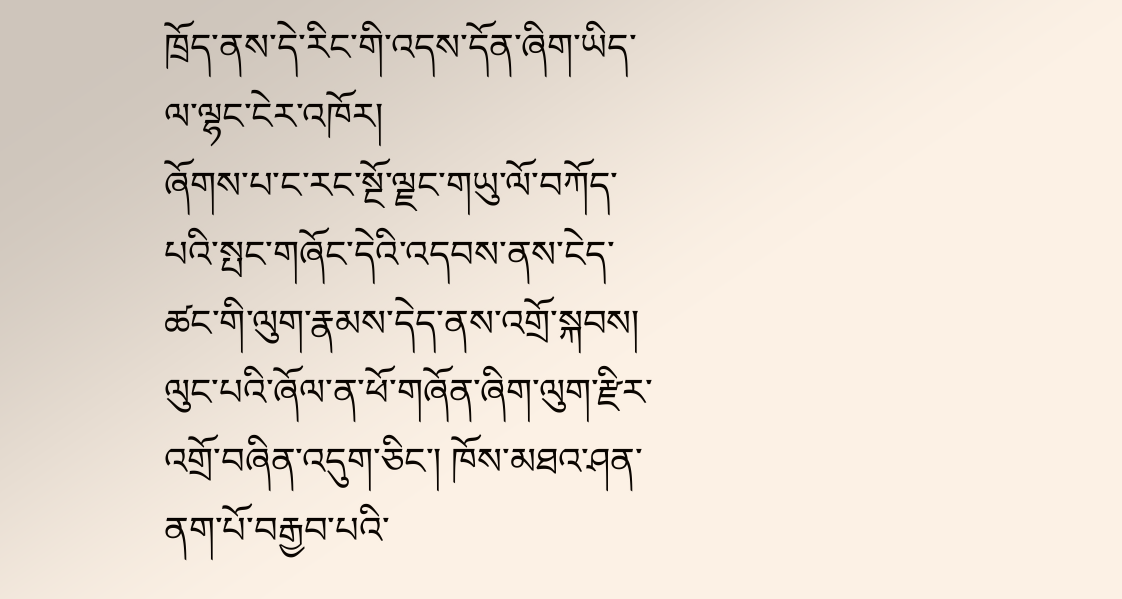ཁྲོད་ནས་དེ་རིང་གི་འདས་དོན་ཞིག་ཡིད་ལ་ལྷང་ངེར་འཁོར།
ཞོགས་པ་ང་རང་སྔོ་ལྗང་གཡུ་ལོ་བཀོད་པའི་སྤང་གཞོང་དེའི་འདབས་ནས་ངེད་ཚང་གི་ལུག་རྣམས་དེད་ནས་འགྲོ་སྐབས། ལུང་པའི་ཞོལ་ན་ཕོ་གཞོན་ཞིག་ལུག་རྫིར་འགྲོ་བཞིན་འདུག་ཅིང་། ཁོས་མཐའ་ཤན་ནག་པོ་བརྒྱབ་པའི་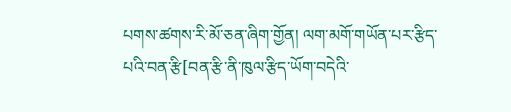པགས་ཚགས་རི་མོ་ཅན་ཞིག་གྱོན། ལག་མགོ་གཡོན་པར་རྩིད་པའི་བན་རྩི[བན་རྩི་ནི་ཁུལ་རྩིད་ཡོག་བདེའི་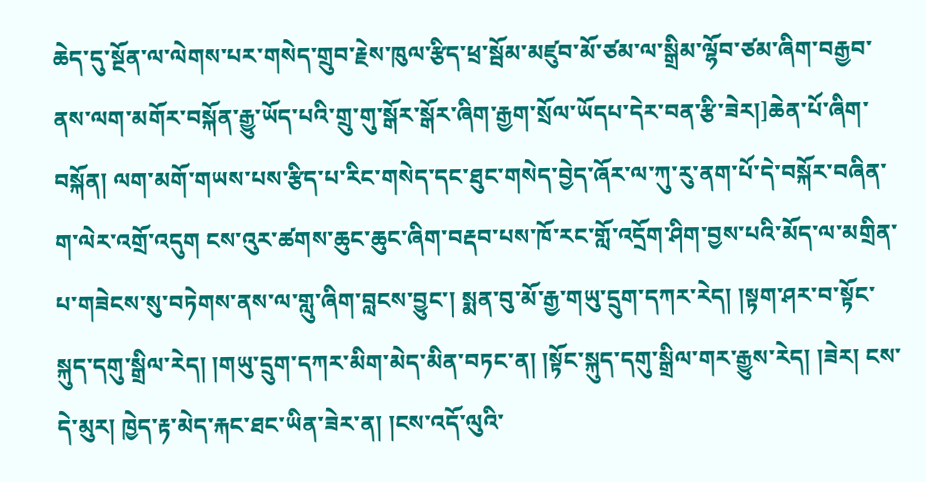ཆེད་དུ་སྔོན་ལ་ལེགས་པར་གསེད་གྲུབ་རྗེས་ཁུལ་རྩིད་ཕྲ་སྦོམ་མཛུབ་མོ་ཙམ་ལ་སྒྲིམ་ལྷོབ་ཙམ་ཞིག་བརྒྱབ་ནས་ལག་མགོར་བསྐོན་རྒྱུ་ཡོད་པའི་གྲུ་གུ་སྒོར་སྒོར་ཞིག་རྒྱག་སྲོལ་ཡོདཔ་དེར་བན་རྩི་ཟེར།]ཆེན་པོ་ཞིག་བསྐོན། ལག་མགོ་གཡས་པས་རྩིད་པ་རིང་གསེད་དང་ཐུང་གསེད་བྱེད་ཞོར་ལ་ཀུ་རུ་ནག་པོ་དེ་བསྐོར་བཞིན་ག་ལེར་འགྲོ་འདུག ངས་འུར་ཚགས་ཆུང་ཆུང་ཞིག་བརྡབ་པས་ཁོ་རང་གློ་འདྲོག་ཤིག་བྱས་པའི་མོད་ལ་མགྲིན་པ་གཟེངས་སུ་བཏེགས་ནས་ལ་གླུ་ཞིག་བླངས་བྱུང་། སྨན་བུ་མོ་རྒྱ་གཡུ་དྲུག་དཀར་རེད། །སྟག་ཤར་བ་སྟོང་སྐུད་དགུ་སྒྲིལ་རེད། །གཡུ་དྲུག་དཀར་མིག་མེད་མིན་བཏང་ན། །སྟོང་སྐུད་དགུ་སྒྲིལ་གར་རྒྱུས་རེད། །ཟེར། ངས་དེ་མུར། ཁྱེད་རྟ་མེད་རྐང་ཐང་ཡིན་ཟེར་ན། །ངས་འདོ་ལུའི་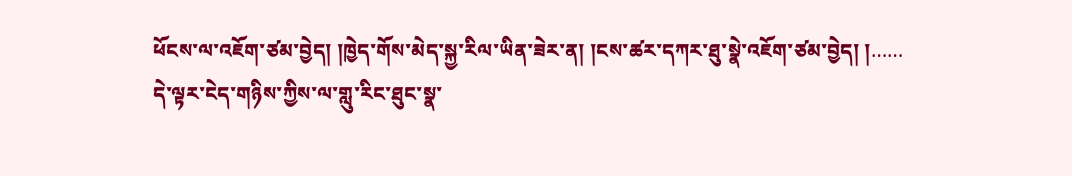ཕོངས་ལ་འཇོག་ཙམ་བྱེད། །ཁྱེད་གོས་མེད་སྐྱ་རིལ་ཡིན་ཟེར་ན། །ངས་ཚར་དཀར་ཐུ་སྣེ་འཇོག་ཙམ་བྱེད། །……
དེ་ལྟར་ངེད་གཉིས་ཀྱིས་ལ་གླུ་རིང་ཐུང་སྣ་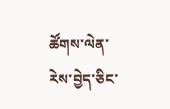ཚོགས་ལེན་རེས་བྱེད་ཅིང་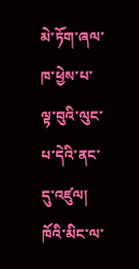མེ་ཏོག་ཞལ་ཁ་ཕྱེས་པ་ལྟ་བུའི་ལུང་པ་དེའི་ནང་དུ་འཛུལ།
ཁོའི་མིང་ལ་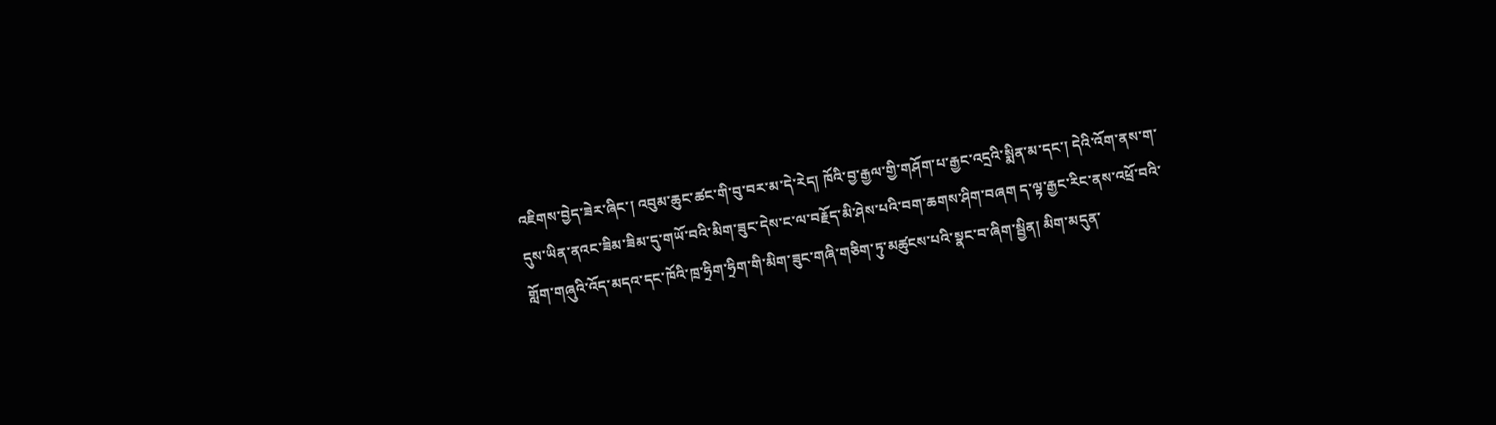འཇིགས་བྱེད་ཟེར་ཞིང་། འབུམ་ཆུང་ཚང་གི་བུ་བར་མ་དེ་རེད། ཁོའི་བྱ་རྒྱལ་གྱི་གཤོག་པ་རྒྱང་འདྲའི་སྨིན་མ་དང་། དེའི་འོག་ནས་ག་དུས་ཡིན་ནའང་ཟིམ་ཟིམ་དུ་གཡོ་བའི་མིག་ཟུང་དེས་ང་ལ་བརྗོད་མི་ཤེས་པའི་བག་ཆགས་ཤིག་བཞག ད་ལྟ་རྒྱང་རིང་ནས་འཕྲོ་བའི་གློག་གཞུའི་འོད་མདའ་དང་ཁོའི་ཁྲ་ཧྲིག་ཧྲིག་གི་མིག་ཟུང་གཞི་གཅིག་ཏུ་མཚུངས་པའི་སྣང་བ་ཞིག་སྦྱིན། མིག་མདུན་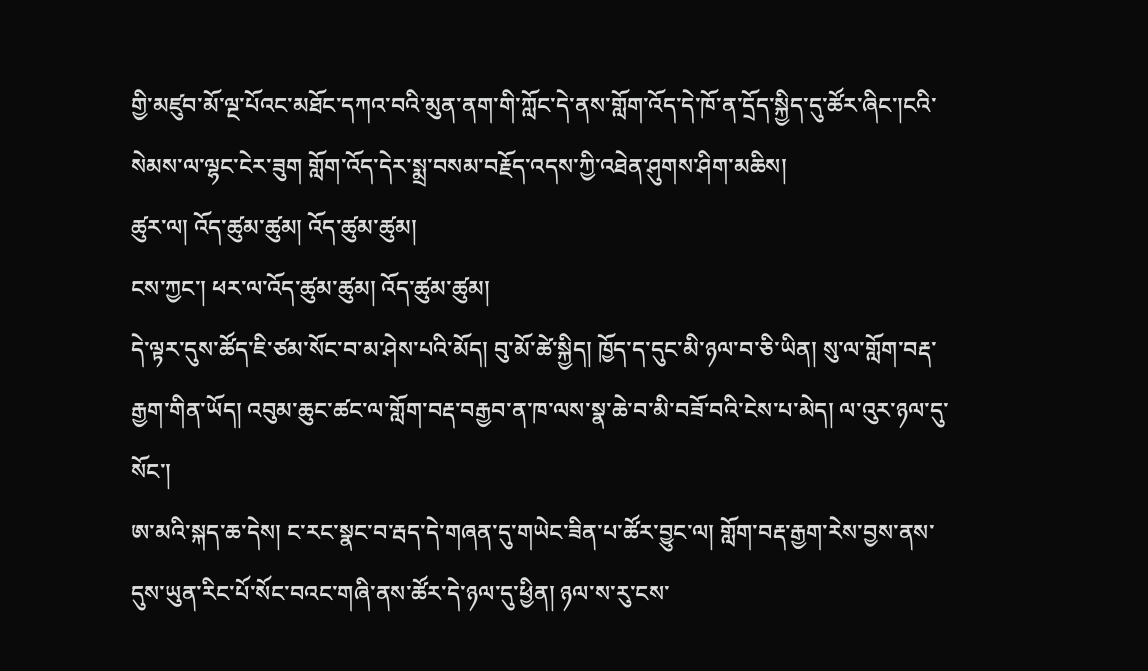གྱི་མཛུབ་མོ་ལྔ་པོའང་མཐོང་དཀའ་བའི་མུན་ནག་གི་ཀློང་དེ་ནས་གློག་འོད་དེ་ཁོ་ན་དྲོད་སྐྱིད་དུ་ཚོར་ཞིང་།ངའི་སེམས་ལ་ལྷང་ངེར་ཟུག གློག་འོད་དེར་སྨྲ་བསམ་བརྗོད་འདས་ཀྱི་འཐེན་ཤུགས་ཤིག་མཆིས།
ཚུར་ལ། འོད་ཚུམ་ཚུམ། འོད་ཚུམ་ཚུམ།
ངས་ཀྱང་། ཕར་ལ་འོད་ཚུམ་ཚུམ། འོད་ཚུམ་ཚུམ།
དེ་ལྟར་དུས་ཚོད་ཇི་ཙམ་སོང་བ་མ་ཤེས་པའི་མོད། བུ་མོ་ཚེ་སྐྱིད། ཁྱོད་ད་དུང་མི་ཉལ་བ་ཅི་ཡིན། སུ་ལ་གློག་བརྡ་རྒྱག་གིན་ཡོད། འབུམ་ཆུང་ཚང་ལ་གློག་བརྡ་བརྒྱབ་ན་ཁ་ལས་སྣ་ཆེ་བ་མི་བཟོ་བའི་ངེས་པ་མེད། ལ་འུར་ཉལ་དུ་སོང་།
ཨ་མའི་སྐད་ཆ་དེས། ང་རང་སྣང་བ་རྦད་དེ་གཞན་དུ་གཡེང་ཟིན་པ་ཚོར་བྱུང་ལ། གློག་བརྡ་རྒྱག་རེས་བྱས་ནས་དུས་ཡུན་རིང་པོ་སོང་བའང་གཞི་ནས་ཚོར་དེ་ཉལ་དུ་ཕྱིན། ཉལ་ས་རུ་ངས་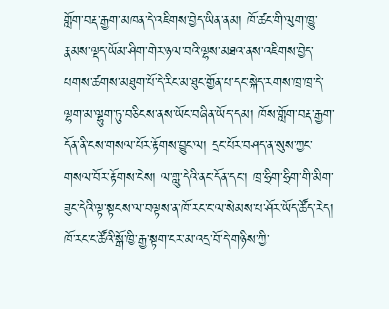གློག་བརྡ་རྒྱག་མཁན་དེ་འཇིགས་བྱེད་ཡིན་ནམ། ཁོ་ཚང་གི་ལུག་ཁྱུ་རྣམས་ལྡད་ཡོམ་ཤིག་གེར་ཉལ་བའི་ལྷས་མཐའ་ནས་འཇིགས་བྱེད་པགས་ཚགས་མཐུག་པོ་དེ་རིང་མ་ཐུང་གྱོན་པ་དང་སྐེད་རགས་ཁྲ་ཁྲ་དེ་ལྷག་མ་ལྷུག་ཏུ་བཅིངས་ནས་ཡོང་བཞིན་ཡོད་དམ། ཁོས་གློག་བརྡ་རྒྱག་དོན་ནི་ངས་གསལ་པོར་རྟོགས་བྱུང་ལ། དྲང་པོར་བཤད་ན་སུས་ཀྱང་གསལ་བོར་རྟོགས་ངེས། ལ་གླུ་དེའི་ནང་དོན་དང་། ཁྲ་ཧྲིག་ཧྲིག་གི་མིག་ཟུང་དེའི་ལྟ་སྟངས་ལ་བལྟས་ན་ཁོ་རང་ང་ལ་སེམས་པ་ཤོར་ཡོད་ཚོད་རེད། ཁོ་རང་ང་ཚོའི་སྒོ་ཁྱི་རྒྱ་སྟག་ངར་མ་འདྲ་བོ་དེ་གཉིས་ཀྱི་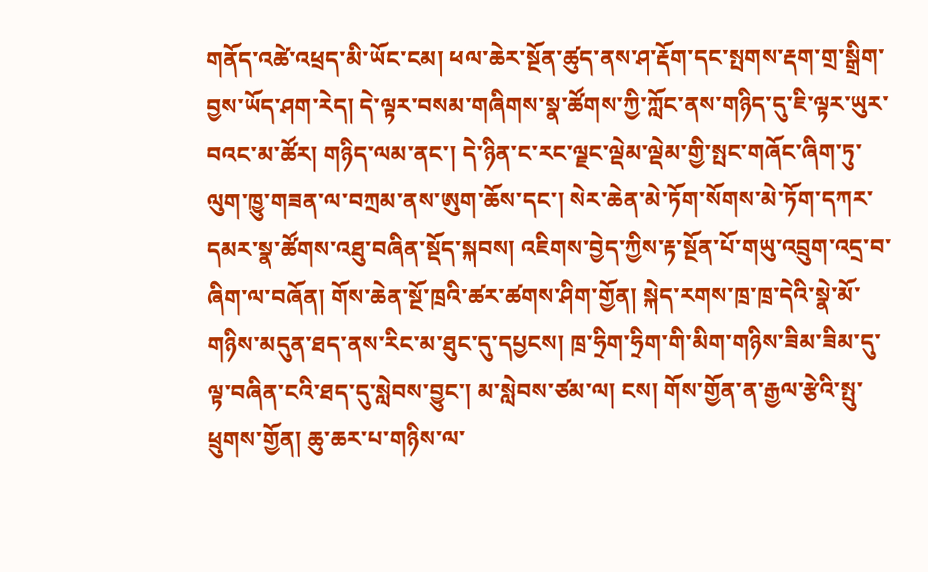གནོད་འཚེ་འཕྲད་མི་ཡོང་ངམ། ཕལ་ཆེར་སྔོན་ཚུད་ནས་ཤ་རྡོག་དང་སྤགས་རྡག་གྲ་སྒྲིག་བྱས་ཡོད་ཤག་རེད། དེ་ལྟར་བསམ་གཞིགས་སྣ་ཚོགས་ཀྱི་ཀློང་ནས་གཉིད་དུ་ཇི་ལྟར་ཡུར་བའང་མ་ཚོར། གཉིད་ལམ་ནང་། དེ་ཉིན་ང་རང་ལྗང་ལྡེམ་ལྡེམ་གྱི་སྤང་གཞོང་ཞིག་ཏུ་ལུག་ཁྱུ་གཟན་ལ་བཀྲམ་ནས་ཨུག་ཆོས་དང་། སེར་ཆེན་མེ་ཏོག་སོགས་མེ་ཏོག་དཀར་དམར་སྣ་ཚོགས་འཐུ་བཞིན་སྡོད་སྐབས། འཇིགས་བྱེད་ཀྱིས་རྟ་སྔོན་པོ་གཡུ་འབྲུག་འདྲ་བ་ཞིག་ལ་བཞོན། གོས་ཆེན་སྔོ་ཁྲའི་ཚར་ཚགས་ཤིག་གྱོན། སྐེད་རགས་ཁྲ་ཁྲ་དེའི་སྣེ་མོ་གཉིས་མདུན་ཐད་ནས་རིང་མ་ཐུང་དུ་དཔྱངས། ཁྲ་ཧྲིག་ཧྲིག་གི་མིག་གཉིས་ཟིམ་ཟིམ་དུ་ལྟ་བཞིན་ངའི་ཐད་དུ་སླེབས་བྱུང་། མ་སླེབས་ཙམ་ལ། ངས། གོས་གྱོན་ན་རྒྱལ་རྩེའི་སྤུ་ཕྲུགས་གྱོན། ཆུ་ཆར་པ་གཉིས་ལ་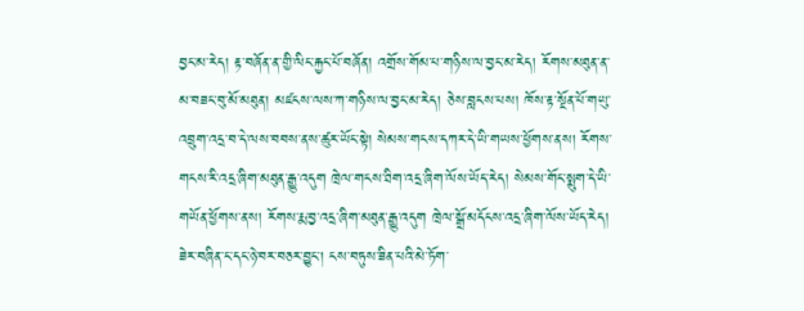བྱང་མ་རེད། རྟ་བཞོན་ན་གྱི་ལིང་རྐྱང་པོ་བཞོན། འགྲོས་གོམ་པ་གཉིས་ལ་བྱང་མ་རེད། རོགས་མཐུན་ན་མ་བཟང་བུ་མོ་མཐུན། མཛངས་ལས་ཀ་གཉིས་ལ་བྱང་མ་རེད། ཅེས་བླངས་པས། ཁོས་རྟ་སྔོན་པོ་གཡུ་འབྲུག་འདྲ་བ་དེ་ལས་བབས་ནས་ཚུར་ཡོང་སྟེ། སེམས་གངས་དཀར་དེ་ཡི་གཡས་ཕྱོགས་ནས། རོགས་གངས་རི་འདྲ་ཞིག་མཐུན་རྒྱུ་འདུག ཁྲེལ་གངས་ཐིག་འདྲ་ཞིག་ལོས་ཡོད་རེད། སེམས་གོང་སྨུག་དེ་ཡི་གཡོན་ཕྱོགས་ནས། རོགས་རྨ་བྱ་འདྲ་ཞིག་མཐུན་རྒྱུ་འདུག ཁྲེལ་སྒྲོ་མདོངས་འདྲ་ཞིག་ལོས་ཡོད་རེད།
ཟེར་བཞིན་ང་དང་ཉེ་བར་བཅར་བྱུང་། ངས་བཏུས་ཟིན་པའི་མེ་ཏོག་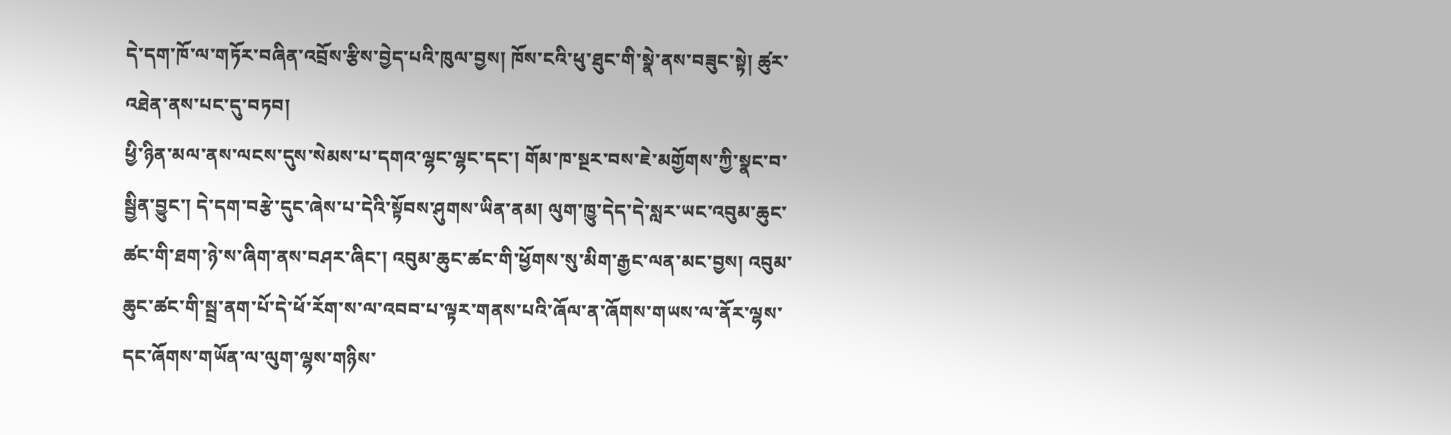དེ་དག་ཁོ་ལ་གཏོར་བཞིན་འབྲོས་རྩིས་བྱེད་པའི་ཁུལ་བྱས། ཁོས་ངའི་ཕུ་ཐུང་གི་སྣེ་ནས་བཟུང་སྟེ། ཚུར་འཐེན་ནས་པང་དུ་བཏབ།
ཕྱི་ཉིན་མལ་ནས་ལངས་དུས་སེམས་པ་དགའ་ལྷང་ལྷང་དང་། གོམ་ཁ་སྔར་བས་ཇེ་མགྱོགས་ཀྱི་སྣང་བ་སྦྱིན་བྱུང་། དེ་དག་བརྩེ་དུང་ཞེས་པ་དེའི་སྟོབས་ཤུགས་ཡིན་ནམ། ལུག་ཁྱུ་དེད་དེ་སླར་ཡང་འབུམ་ཆུང་ཚང་གི་ཐག་ཉེ་ས་ཞིག་ནས་བཤར་ཞིང་། འབུམ་ཆུང་ཚང་གི་ཕྱོགས་སུ་མིག་རྒྱང་ལན་མང་བྱས། འབུམ་ཆུང་ཚང་གི་སྦྲ་ནག་པོ་དེ་ཕོ་རོག་ས་ལ་འབབ་པ་ལྟར་གནས་པའི་ཞོལ་ན་ཞོགས་གཡས་ལ་ནོར་ལྷས་དང་ཞོགས་གཡོན་ལ་ལུག་ལྷས་གཉིས་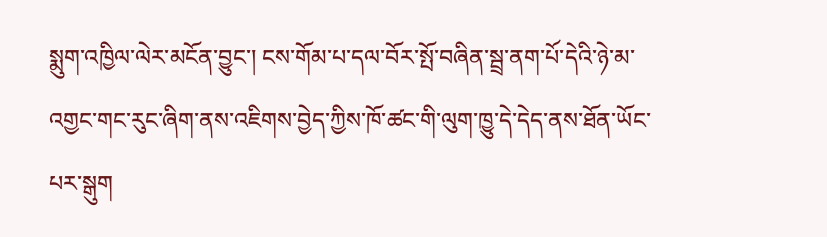སྨུག་འཁྱིལ་ལེར་མངོན་བྱུང་། ངས་གོམ་པ་དལ་བོར་སྤོ་བཞིན་སྦྲ་ནག་པོ་དེའི་ཉེ་མ་འགྱང་གང་རུང་ཞིག་ནས་འཇིགས་བྱེད་ཀྱིས་ཁོ་ཚང་གི་ལུག་ཁྱུ་དེ་དེད་ནས་ཐོན་ཡོང་པར་སྒུག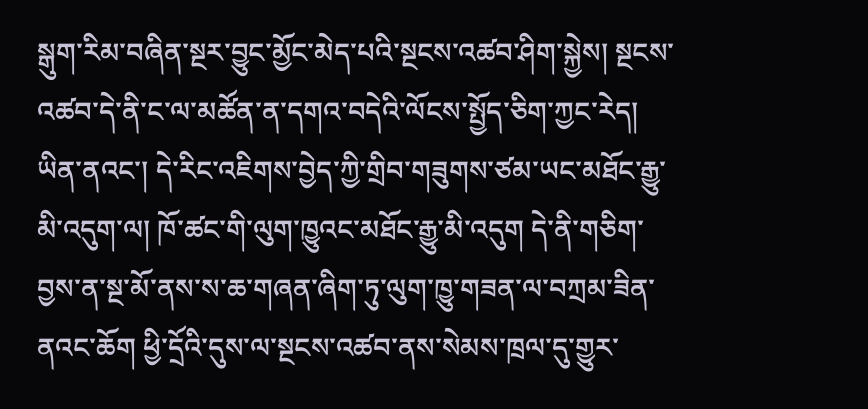སྒུག་རིམ་བཞིན་སྔར་བྱུང་མྱོང་མེད་པའི་སྔངས་འཚབ་ཤིག་སྐྱེས། སྔངས་འཚབ་དེ་ནི་ང་ལ་མཚོན་ན་དགའ་བདེའི་ལོངས་སྤྱོད་ཅིག་ཀྱང་རེད།
ཡིན་ནའང་། དེ་རིང་འཇིགས་བྱེད་ཀྱི་གྲིབ་གཟུགས་ཙམ་ཡང་མཐོང་རྒྱུ་མི་འདུག་ལ། ཁོ་ཚང་གི་ལུག་ཁྱུའང་མཐོང་རྒྱུ་མི་འདུག དེ་ནི་གཅིག་བྱས་ན་སྔ་མོ་ནས་ས་ཆ་གཞན་ཞིག་ཏུ་ལུག་ཁྱུ་གཟན་ལ་བཀྲམ་ཟིན་ནའང་ཆོག ཕྱི་དྲོའི་དུས་ལ་སྔངས་འཚབ་ནས་སེམས་ཁྲལ་དུ་གྱུར་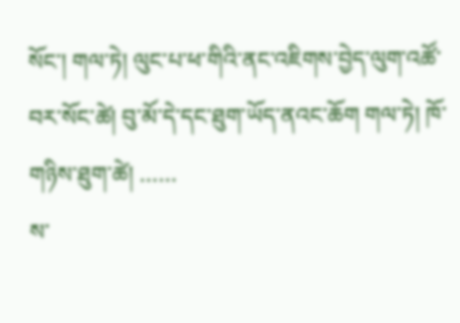སོང་། གལ་ཏེ། ལུང་པ་ཕ་གིའི་ནང་འཇིགས་བྱེད་ལུག་འཚོ་བར་སོང་ཚེ། བུ་མོ་དེ་དང་ཐུག་ཡོད་ནའང་ཆོག གལ་ཏེ། ཁོ་གཉིས་ཐུག་ཚེ། ……
ས་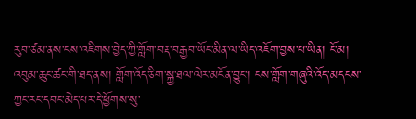རུབ་ཙམ་ནས་ངས་འཇིགས་བྱེད་ཀྱི་གློག་བརྡ་བརྒྱབ་ཡོང་མིན་ལ་ཡིད་འཇོག་བྱས་པ་ཡིན། ངོ་མ། འབུམ་ཆུང་ཚང་གི་ཐད་ནས། གློག་འོད་ཅིག་སྐྱ་ཐལ་ལེར་མངོན་བྱུང་། ངས་གློག་གཞུའི་འོད་མདངས་ཀྱང་རང་དབང་མེད་པར་དེ་ཕྱོགས་སུ་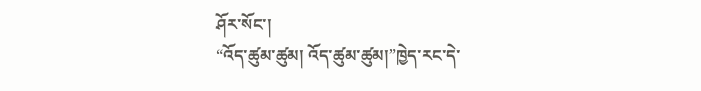ཤོར་སོང་།
“འོད་ཚུམ་ཚུམ། འོད་ཚུམ་ཚུམ།”ཁྱེད་རང་དེ་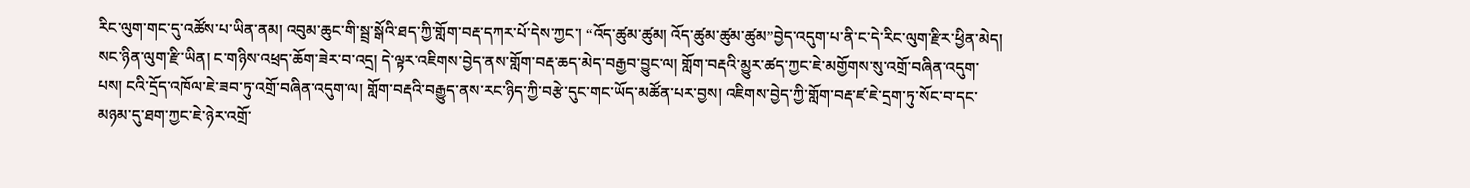རིང་ལུག་གང་དུ་འཚོས་པ་ཡིན་ནམ། འབུམ་ཆུང་གི་སྦྲ་སྒོའི་ཐད་ཀྱི་གློག་བརྡ་དཀར་པོ་དེས་ཀྱང་། “འོད་ཚུམ་ཚུམ། འོད་ཚུམ་ཚུམ་ཚུམ”བྱེད་འདུག་པ་ནི་ང་དེ་རིང་ལུག་རྫིར་ཕྱིན་མེད། སང་ཉིན་ལུག་རྫི་ཡིན། ང་གཉིས་འཕྲད་ཆོག་ཟེར་བ་འདྲ། དེ་ལྟར་འཇིགས་བྱེད་ནས་གློག་བརྡ་ཆད་མེད་བརྒྱབ་བྱུང་ལ། གློག་བརྡའི་མྱུར་ཚད་ཀྱང་ཇེ་མགྱོགས་སུ་འགྲོ་བཞིན་འདུག་པས། ངའི་དྲོད་འཁོལ་ཇེ་ཟབ་ཏུ་འགྲོ་བཞིན་འདུག་ལ། གློག་བརྡའི་བརྒྱུད་ནས་རང་ཉིད་ཀྱི་བརྩེ་དུང་གང་ཡོད་མཚོན་པར་བྱས། འཇིགས་བྱེད་ཀྱི་གློག་བརྡ་ཛ་ཇེ་དྲག་ཏུ་སོང་བ་དང་མཉམ་དུ་ཐག་ཀྱང་ཇེ་ཉེར་འགྲོ་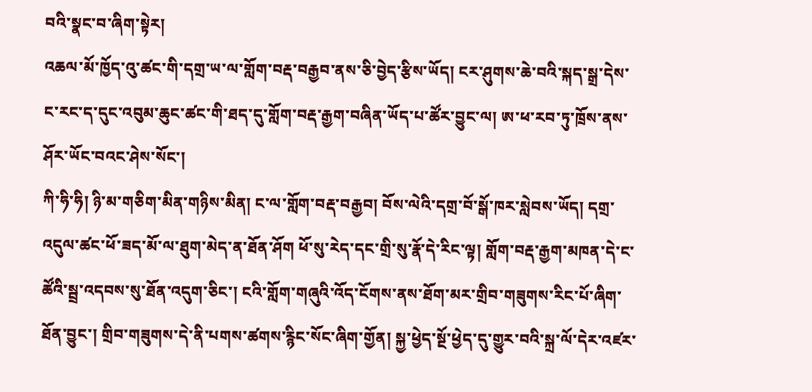བའི་སྣང་བ་ཞིག་སྟེར།
འཆལ་མོ་ཁྱོད་འུ་ཚང་གི་དགྲ་ཡ་ལ་གློག་བརྡ་བརྒྱབ་ནས་ཅི་བྱེད་རྩིས་ཡོད། ངར་ཤུགས་ཆེ་བའི་སྐད་སྒྲ་དེས་ང་རང་ད་དུང་འབུམ་ཆུང་ཚང་གི་ཐད་དུ་གློག་བརྡ་རྒྱག་བཞིན་ཡོད་པ་ཚོར་བྱུང་ལ། ཨ་ཕ་རབ་ཏུ་ཁྲོས་ནས་ཤོར་ཡོང་བའང་ཤེས་སོང་།
ཀི་ཧི་ཧི། ཉི་མ་གཅིག་མིན་གཉིས་མིན། ང་ལ་གློག་བརྡ་བརྒྱབ། བོས་ལེའི་དགྲ་བོ་སྒོ་ཁར་སླེབས་ཡོད། དགྲ་འདུལ་ཚང་ཕོ་ཟད་མོ་ལ་ཐུག་མེད་ན་ཐོན་ཤོག ཕོ་སུ་རེད་དང་གྲི་སུ་རྣོ་དེ་རིང་ལྟ། གློག་བརྡ་རྒྱག་མཁན་དེ་ང་ཚོའི་སྦྲ་འདབས་སུ་ཐོན་འདུག་ཅིང་། ངའི་གློག་གཞུའི་འོད་ངོགས་ནས་ཐོག་མར་གྲིབ་གཟུགས་རིང་པོ་ཞིག་ཐོན་བྱུང་། གྲིབ་གཟུགས་དེ་ནི་པགས་ཚགས་རྙིང་སོང་ཞིག་གྱོན། སྐྱ་ཕྱེད་སྔོ་ཕྱེད་དུ་གྱུར་བའི་སྐྲ་ལོ་དེར་འཛར་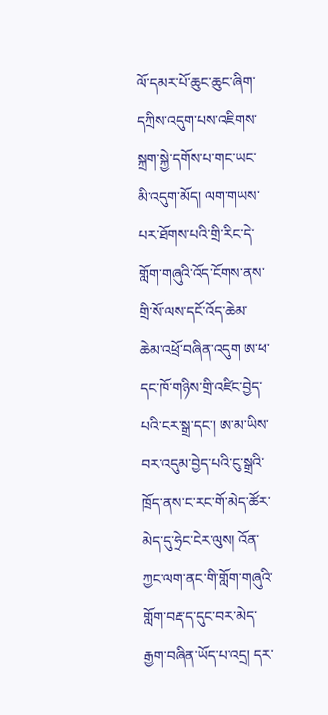ལོ་དམར་པོ་ཆུང་ཆུང་ཞིག་དཀྲིས་འདུག་པས་འཇིགས་སྐྲག་སྐྱེ་དགོས་པ་གང་ཡང་མི་འདུག་མོད། ལག་གཡས་པར་ཐོགས་པའི་གྲི་རིང་དེ་གློག་གཞུའི་འོད་ངོགས་ནས་གྲི་སོ་ལས་དངོ་འོད་ཆེམ་ཆེམ་འཕྲོ་བཞིན་འདུག ཨ་ཕ་དང་ཁོ་གཉིས་གྲི་འཛིང་བྱེད་པའི་ངར་སྒྲ་དང་། ཨ་མ་ཡིས་བར་འདུམ་བྱེད་པའི་ངུ་སྒྲའི་ཁྲོད་ནས་ང་རང་གོ་མེད་ཚོར་མེད་དུ་ཧྲེང་ངེར་ལུས། འོན་ཀྱང་ལག་ནང་གི་གློག་གཞུའི་གློག་བརྡ་ད་དུང་བར་མེད་རྒྱག་བཞིན་ཡོད་པ་འདྲ། དར་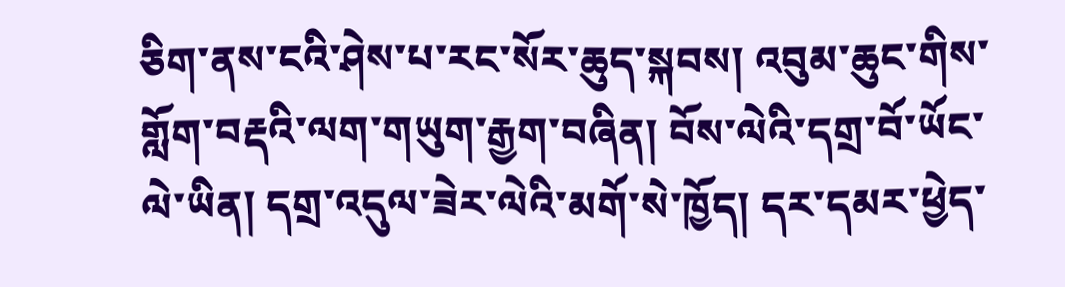ཅིག་ནས་ངའི་ཤེས་པ་རང་སོར་ཆུད་སྐབས། འབུམ་ཆུང་གིས་གློག་བརྡའི་ལག་གཡུག་རྒྱག་བཞིན། བོས་ལེའི་དགྲ་བོ་ཡོང་ལེ་ཡིན། དགྲ་འདུལ་ཟེར་ལེའི་མགོ་སེ་ཁྱོད། དར་དམར་ཕྱེད་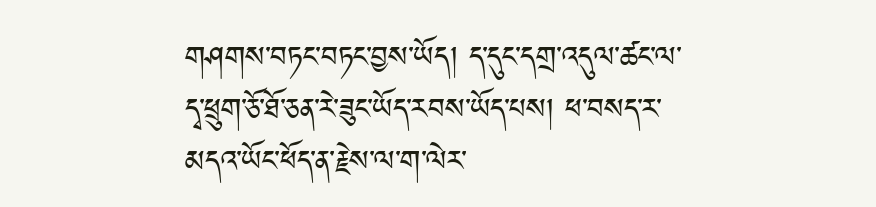གཤགས་བཏང་བཏང་བྱས་ཡོད། ད་དུང་དགྲ་འདུལ་ཚང་ལ་དྭ་ཕྲུག་ཅོ་ཐོ་ཅན་རེ་ཟུང་ཡོད་རབས་ཡོད་པས། ཕ་བསད་ར་མདའ་ཡོང་ཕོད་ན་རྗེས་ལ་ག་ལེར་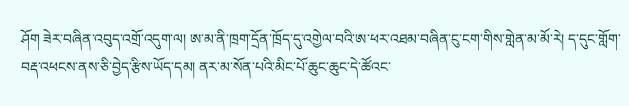ཤོག ཟེར་བཞིན་འབུད་འགྲོ་འདུག་ལ། ཨ་མ་ནི་ཁྲག་དྲོན་ཁྲོད་དུ་འགྱེལ་བའི་ཨ་ཕར་འཐམ་བཞིན་ངུ་ངག་གིས་གླེན་མ་མོ་རེ། ད་དུང་གློག་བརྡ་འཕངས་ནས་ཅི་བྱེད་རྩིས་ཡོད་དམ། ནར་མ་སོན་པའི་མིང་པོ་ཆུང་ཆུང་དེ་ཚོའང་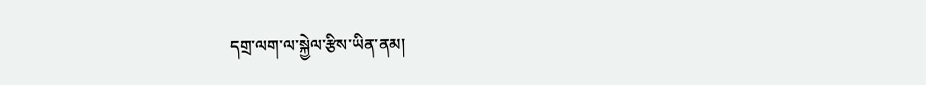དགྲ་ལག་ལ་སྐྱེལ་རྩིས་ཡིན་ནམ།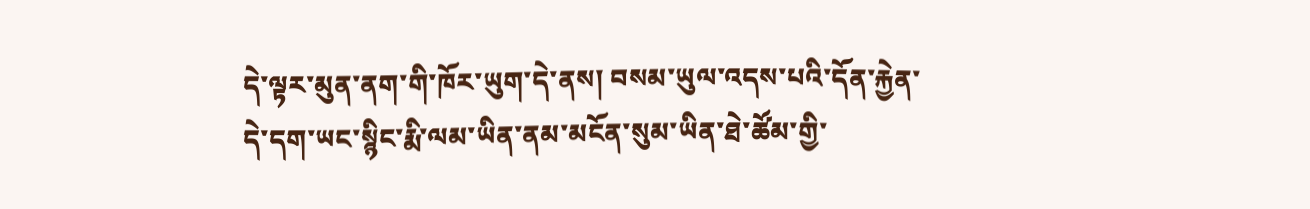དེ་ལྟར་མུན་ནག་གི་ཁོར་ཡུག་དེ་ནས། བསམ་ཡུལ་འདས་པའི་དོན་རྐྱེན་དེ་དག་ཡང་སྙིང་རྨི་ལམ་ཡིན་ནམ་མངོན་སུམ་ཡིན་ཐེ་ཚོམ་གྱི་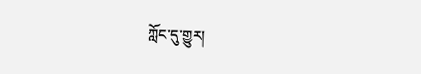ཀློང་དུ་གྱུར།